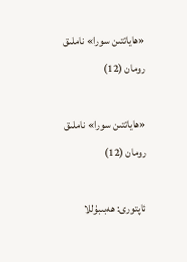«ھاياتتىن سورا» ناملىق رومان (12)

«ھاياتتىن سورا» ناملىق رومان (12)

ئاپتورى: ھەبىبۇللا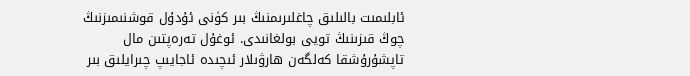ئابلىمىت بالىلىق چاغلىرىمنىڭ بىر كۈنى ئۇدۇل قوشنىمىزنىڭ چوڭ قىزىنىڭ تويى بولغانىدى. ئوغۇل تەرەپتىن مال تاپشۇرۇشقا كەلگەن ھارۋىلار ئىچىدە ئاجايىپ چىرايلىق بىر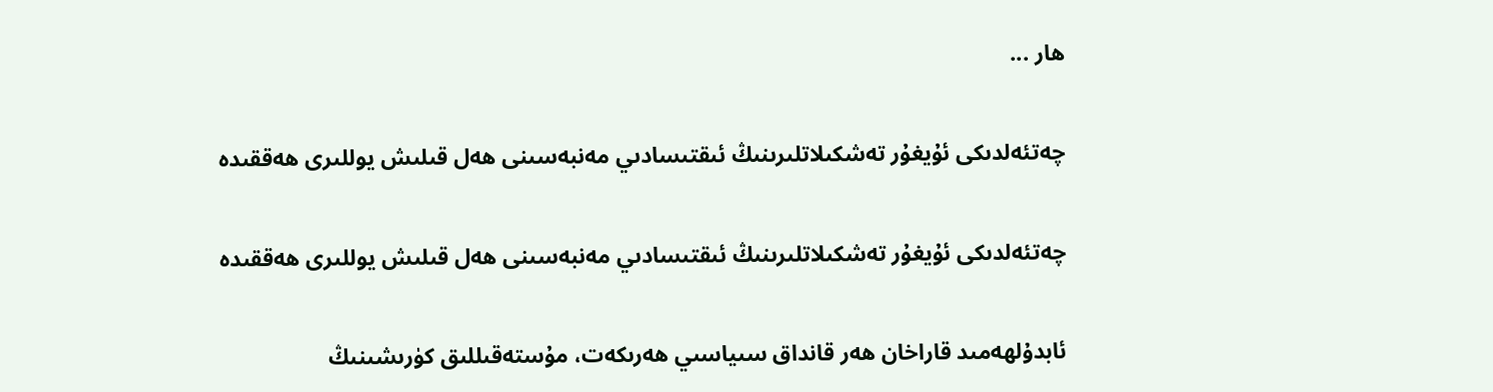ھار ...

چەتئەلدىكى ئۇيغۇر تەشكىلاتلىرىنىڭ ئىقتىسادىي مەنبەسىنى ھەل قىلىش يوللىرى ھەققىدە

چەتئەلدىكى ئۇيغۇر تەشكىلاتلىرىنىڭ ئىقتىسادىي مەنبەسىنى ھەل قىلىش يوللىرى ھەققىدە

ئابدۇلھەمىد قاراخان ھەر قانداق سىياسىي ھەرىكەت، مۇستەقىللىق كۈرىشىنىڭ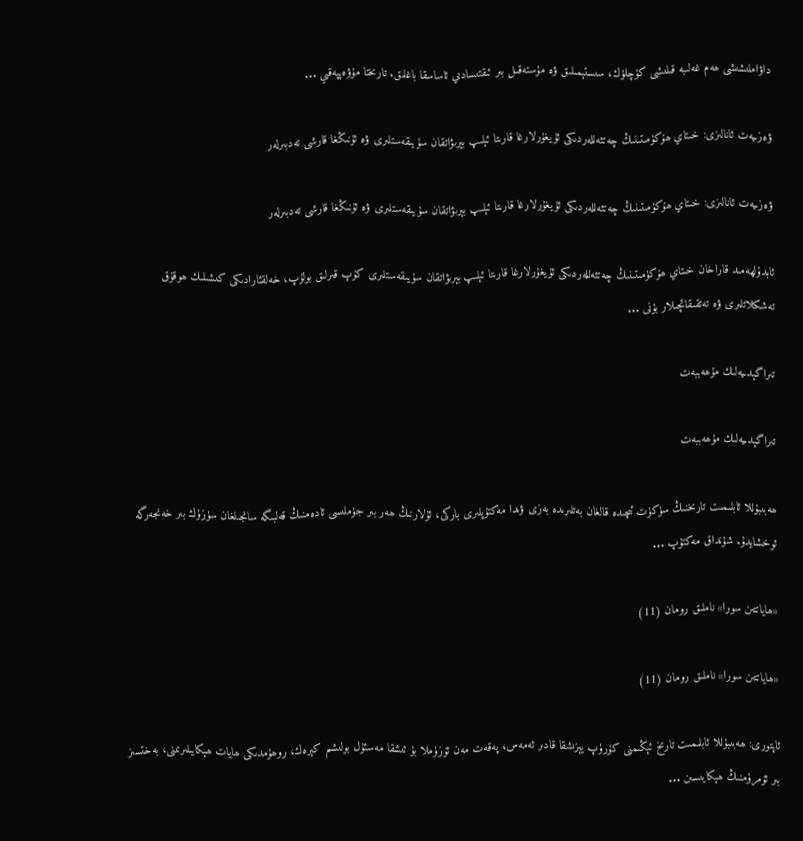داۋاملىشىشى ھەم غەلىبە قىلىشى كۈچلۈك، سىستېمىلىق ۋە مۇستەقىل بىر ئىقتىسادىي ئاساسقا باغلىق. تارىختا مۇۋەپپەقىي ...

ۋەزىيەت ئانالىزى: خىتاي ھۆكۈمىتىنىڭ چەتئەللەردىكى ئۇيغۇرلارغا قارىتا ئېلىپ بېرىۋاتقان سۇيىقەستلىرى ۋە ئۇنىڭغا قارشى تەدبىرلەر

ۋەزىيەت ئانالىزى: خىتاي ھۆكۈمىتىنىڭ چەتئەللەردىكى ئۇيغۇرلارغا قارىتا ئېلىپ بېرىۋاتقان سۇيىقەستلىرى ۋە ئۇنىڭغا قارشى تەدبىرلەر

ئابدۇلھەمىد قاراخان خىتاي ھۆكۈمىتىنىڭ چەتئەللەردىكى ئۇيغۇرلارغا قارىتا ئېلىپ بېرىۋاتقان سۇيىقەستلىرى كۆپ قىرلىق بولۇپ، خەلقئارادىكى كىشىلىك ھوقۇق تەشكىلاتلىرى ۋە تەتقىقاتچىلار بۇنى ...

تىراگېدىيەلىك مۇھەببەت

تىراگېدىيەلىك مۇھەببەت

ھەبىبۇللا ئابلىمىت تارىخنىڭ سۈكۈت ئىچىدە قالغان بەتلىرىدە بەزى ۋىدا مەكتۇپلىرى باركى، ئۇلارنىڭ ھەر بىر جۈملىسى ئادەمنىڭ قەلبىگە سانجىلغان سۈزۈك بىر خەنجەرگە ئوخشايدۇ. شۇنداق مەكتۇپ ...

«ھاياتتىن سورا» ناملىق رومان (11)

«ھاياتتىن سورا» ناملىق رومان (11)

ئاپتورى: ھەبىبۇللا ئابلىمىت تارىخ ئېڭىمنى كۆرۈپ يېزىشقا قادىر ئەمەس، پەقەت مەن ئۆزۈملا بۇ ئىشقا مەسئۇل بولىشىم كېرەك، روھۇمدىكى ھايات ھېكايىلىرىمنى، بەختسىز بىر ئۆمرۈمنىڭ ھېكايىسىن ...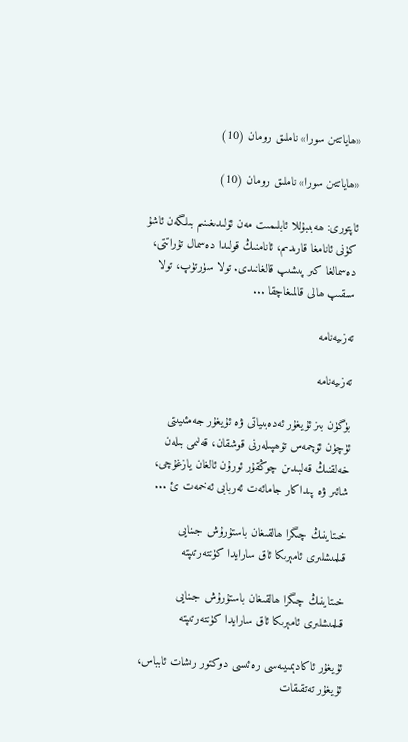«ھاياتتىن سورا» ناملىق رومان (10)

«ھاياتتىن سورا» ناملىق رومان (10)

ئاپتورى: ھەبىبۇللا ئابلىمىت مەن ئۆلىدىغىنىم بىلگەن ئاشۇ كۈنى ئانامغا قارىدىم، ئانامنىڭ قولىدا دەسمال تۇراتتى، دەسمالغا كىر پىشىپ قالغانىدى. تولا سۈرتۈپ، تولا سىقىپ ھالى قالمىغاچقا ...

تەزىيەنامە

تەزىيەنامە

بۈگۈن بىز ئۇيغۇر ئەدەبىياتى ۋە ئۇيغۇر جەمئىيىتى ئۈچۈن ئۆچمەس تۆھپىلەرنى قوشقان، قەلىمى بىلەن خەلقنىڭ قەلبىدىن چوڭقۇر ئورۇن ئالغان يازغۇچى، شائىر ۋە پىداكار جامائەت ئەربابى ئەخمەت ئ ...

خىتاينىڭ چىگرا ھالقىغان باستۇرۇش جىنايى قىلمىشلىرى ئامېرىكا ئاق سارايدا كۈنتەرتىپتە

خىتاينىڭ چىگرا ھالقىغان باستۇرۇش جىنايى قىلمىشلىرى ئامېرىكا ئاق سارايدا كۈنتەرتىپتە

ئۇيغۇر ئاكادېمىيىەسى رەئىسى دوكتور رىشات ئابباس، ئۇيغۇر تەتقىقات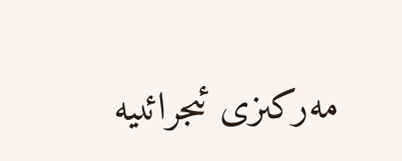مەركىزى ئىجرائىيە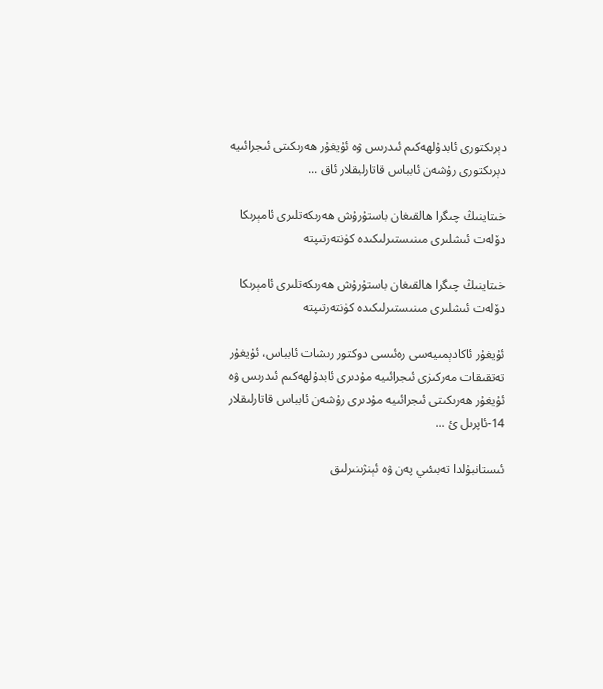دېرىكتورى ئابدۇلھەكىم ئىدرىس ۋە ئۇيغۇر ھەرىكىتى ئىجرائىيە دېرىكتورى رۇشەن ئابباس قاتارلبقلار ئاق ...

خىتاينىڭ چىگرا ھالقىغان باستۇرۇش ھەرىكەتلىرى ئامېرىكا دۆلەت ئىشلىرى مىنىستىرلىكىدە كۈنتەرتىپتە

خىتاينىڭ چىگرا ھالقىغان باستۇرۇش ھەرىكەتلىرى ئامېرىكا دۆلەت ئىشلىرى مىنىستىرلىكىدە كۈنتەرتىپتە

ئۇيغۇر ئاكادېمىيەسى رەئىسى دوكتور رىشات ئابباس، ئۇيغۇر تەتقىقات مەركىزى ئىجرائىيە مۇدىرى ئابدۇلھەكىم ئىدرىس ۋە ئۇيغۇر ھەرىكىتى ئىجرائىيە مۇدىرى رۇشەن ئابباس قاتارلىقلار 14-ئاپرىل ئ ...

ئىستانبۇلدا تەبىئىي پەن ۋە ئېنژىنىرلىق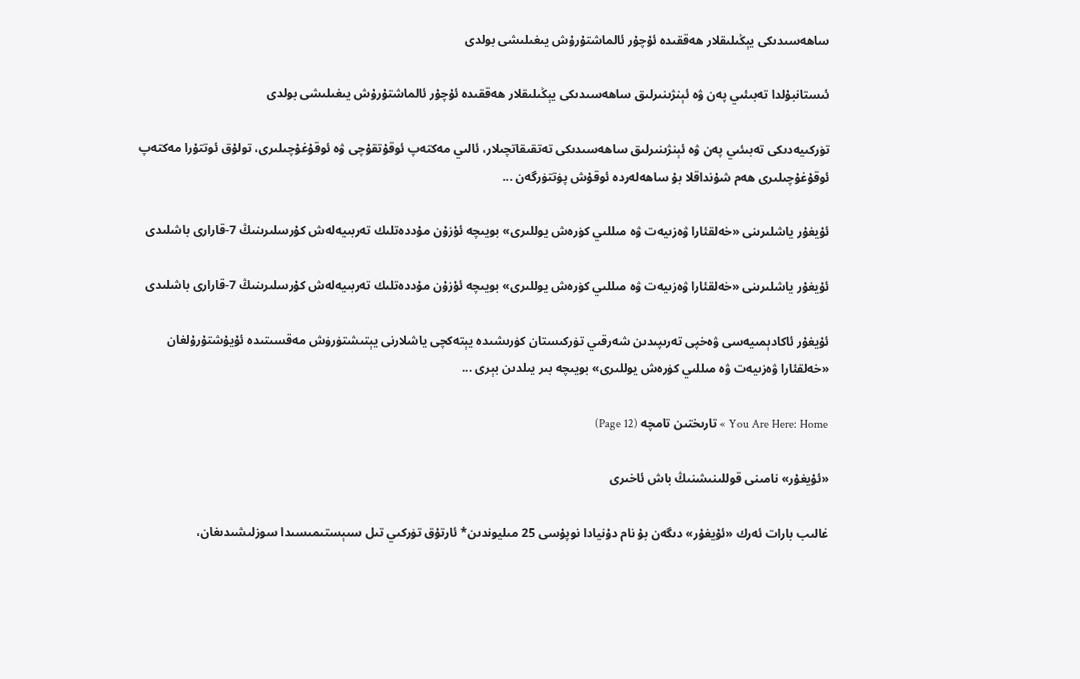ساھەسىدىكى يېڭىلىقلار ھەققىدە ئۇچۇر ئالماشتۇرۇش يىغىلىشى بولدى

ئىستانبۇلدا تەبىئىي پەن ۋە ئېنژىنىرلىق ساھەسىدىكى يېڭىلىقلار ھەققىدە ئۇچۇر ئالماشتۇرۇش يىغىلىشى بولدى

تۈركىيەدىكى تەبىئىي پەن ۋە ئېنژىنىرلىق ساھەسىدىكى تەتقىقاتچىلار، ئالىي مەكتەپ ئوقۇتقۇچى ۋە ئوقۇغۇچىلىرى، تولۇق ئوتتۇرا مەكتەپ ئوقۇغۇچىلىرى ھەم شۇنداقلا بۇ ساھەلەردە ئوقۇش پۈتتۈرگەن ...

ئۇيغۇر ياشلىرىنى «خەلقئارا ۋەزىيەت ۋە مىللىي كۈرەش يوللىرى» بويىچە ئۇزۇن مۇددەتلىك تەربىيەلەش كۇرسلىرىنىڭ 7-قارارى باشلىدى

ئۇيغۇر ياشلىرىنى «خەلقئارا ۋەزىيەت ۋە مىللىي كۈرەش يوللىرى» بويىچە ئۇزۇن مۇددەتلىك تەربىيەلەش كۇرسلىرىنىڭ 7-قارارى باشلىدى

ئۇيغۇر ئاكادېمىيەسى ۋەخپى تەرىپىدىن شەرقىي تۈركىستان كۈرىشىدە يېتەكچى ياشلارنى يېتىشتۈرۈش مەقسىتىدە ئۇيۇشتۇرۇلغان «خەلقئارا ۋەزىيەت ۋە مىللىي كۈرەش يوللىرى» بويىچە بىر يىلدىن بېرى ...

You Are Here: Home » تارىختىن تامچە (Page 12)

«ئۇيغۇر» نامىنى قوللىنىشنىڭ باش ئاخىرى

غالىب بارات ئەرك «ئۇيغۇر» دىگەن بۇ نام دۇنيادا نوپۇسى 25 مىليوندىن* ئارتۇق تۈركىي تىل سىېستىمىسىدا سوزلىشىدىغان،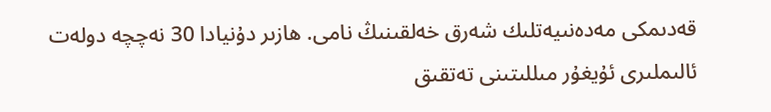قەدىمكى مەدەنىيەتلىك شەرق خەلقىنىڭ نامى. ھازىر دۇنيادا 30 نەچچە دولەت ئالىملىرى ئۇيغۇر مىللىتىنى تەتقىق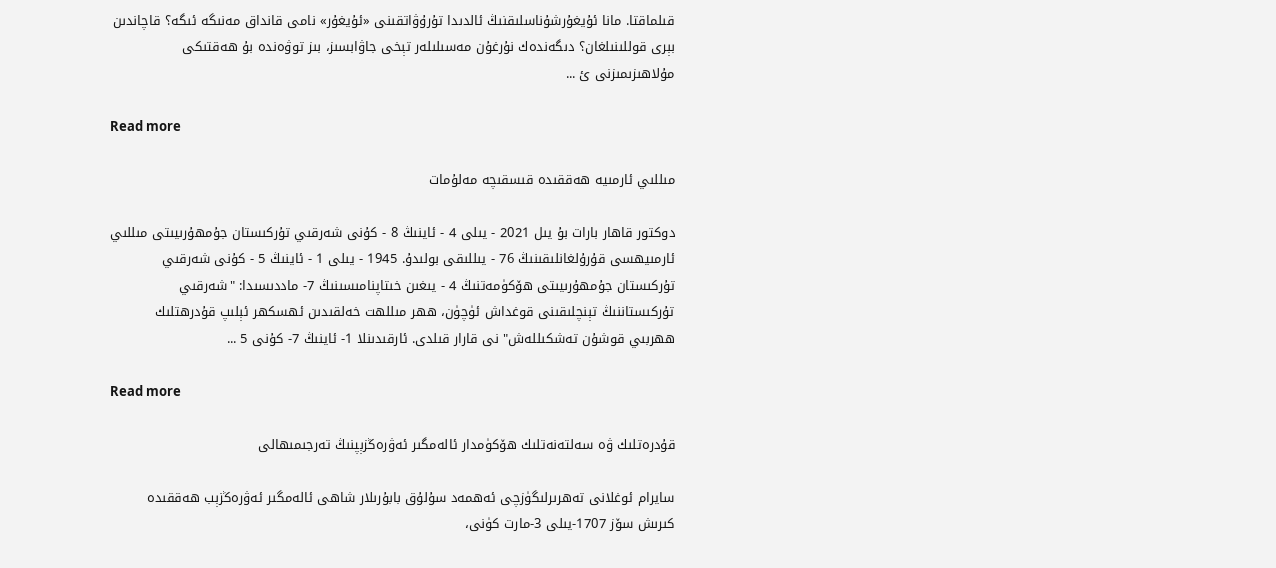قىلماقتا. مانا ئۇيغۇرشۇناسلىقنىڭ ئالدىدا تۇرۇۋاتقىنى «ئۇيغۇر» نامى قانداق مەنىگە ئىگە؟ قاچاندىن بېرى قوللىنىلغان؟ دىگەندەك نۇرغۇن مەسىلىلەر تېخى جاۋابسىز، بىز توۋەندە بۇ ھەقتىكى مۇلاھىزىمىزنى ئ ...

Read more

مىللىي ئارمىيه ھەققىدە قىسقىچە مەلۇمات

دوكتور قاھار بارات بۇ يىل 2021 - يىلى 4 - ئاينىڭ 8 - كۇنى شەرقىي تۇركىستان جۇمھۇرىيىتى مىللىي ئارمىيهسى قۇرۇلغانلىقىنىڭ 76 - يىللىقى بولىدۇ. 1945 - يىلى 1 - ئاينىڭ 5 - كۇنى شەرقىي تۇركىستان جۇمھۇرىيىتى ھۆكۈمەتنىڭ 4 - يىغىن خىتاپنامىسىنىڭ 7- ماددىسىدا: "شەرقىي تۇركىستاننىڭ تېنچلىقىنى قوغداش ئۈچۈن، ھهر مىللهت خەلقىدىن ئهسكهر ئېلىپ قۇدرهتلىك ھهربىي قوشۇن تەشكىللەش" نى قارار قىلدى. ئارقىدىنلا 1- ئاينىڭ 7- كۇنى 5 ...

Read more

قۇدرەتلىك ۋە سەلتەنەتلىك ھۆكۈمدار ئالەمگىر ئەۋرەڭزېپنىڭ تەرجىمىھالى

سايرام ئوغلانى تەھرىرلىگۈزچى ئەھمەد سۇلۇق بابۇرىلار شاھى ئالەمگىر ئەۋرەڭزېب ھەققىدە كىرىش سۆز 1707-يىلى 3-مارت كۈنى،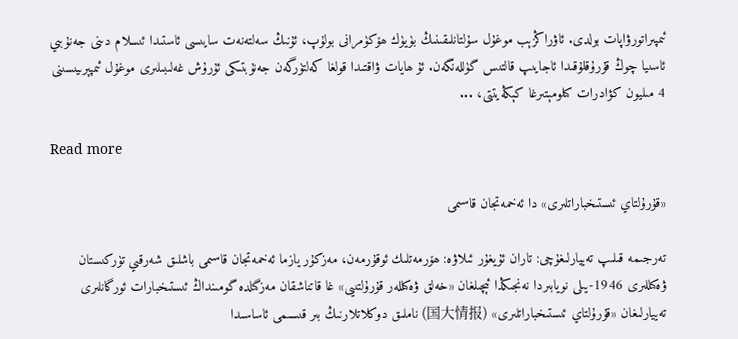ئىمپىراتورۋاپات بولدى. ئاۋراڭزېب موغۇل سۇلتانلىقىنىڭ بۈيۈك ھۆكۈمرانى بولۇپ، ئۇنىڭ سەلتەنەت سايىسى ئاستىدا ئىسلام دىنى جەنۇبىي ئاسىيا چوڭ قۇرۇقلۇقىدا ئاجايىپ قالتىس گۈللەنگەن. ئۇ ھايات ۋاقتىدا قولغا كەلتۈرگەن جەنۇبتىكى ئۇرۇش غەلىبىلىرى موغۇل ئىمپېرىيىسىنى 4 مىليون كۋادرات كىلومېتىرغا كېڭەيتتى، ...

Read more

«قۇرۇلتاي ئىستىخباراتلىرى» دا ئەخمەتجان قاسىمى

تەرجىمە قىلىپ تەييارلىغۇچى: تاران ئۇيغۇر ئىلاۋە: ھۆرمەتلىك ئوقۇرمەن، مەزكۇر يازما ئەخمەتجان قاسىمى باشلىق شەرقىي تۈركىستان ۋەكىللىرى 1946-يىلى نويابىردا نەنجىڭدا ئېچىلغان «خەلق ۋەكىللەر قۇرۇلتىيى» غا قاتناشقان مەزگىلدە گومىنداڭ ئىستىخبارات ئورگانلىرى تەييارلىغان «قۇرۇلتاي ئىستىخباراتلىرى» (国大情报) ناملىق دوكلاتلارنىڭ بىر قىسىمى ئاساسىدا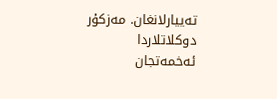تەييارلانغان. مەزكۇر دوكلاتلاردا ئەخمەتجان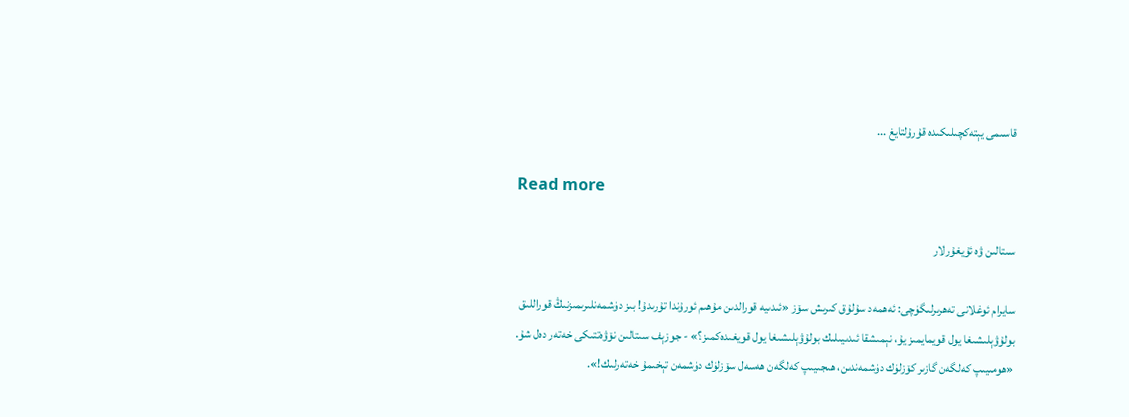قاسىمى يېتەكچىلىكىدە قۇرۇلتايغ ...

Read more

سىتالىن ۋە ئۇيغۇرلار

سايرام ئوغلانى تەھرىرلىگۈچى: ئەھمەد سۇلۇق كىرىش سۆز «ئىدىيە قورالدىن مۇھىم ئورۇندا تۇرىدۇ! بىز دۈشمەنلىرىمىزنىڭ قوراللىق بولۇۋېلىشىغا يول قويمايمىز يۇ، نېمىشقا ئىدىيىلىك بولۇۋېلىشىغا يول قويغىدەكمىز؟» - جوزېف سىتالىن نۆۋەتتىكى خەتەر دەل شۇ. «ھومىيىپ كەلگەن گازىر كۆزلۈك دۈشمەندىن، ھىجىيىپ كەلگەن ھەسەل سۆزلۈك دۈشمەن تېخىمۇ خەتەرلىك!».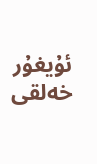ئۇيغۇر خەلقى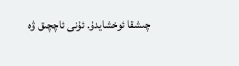چىشقا ئوخشايدۇ. ئۇنى ئاچچىق ۋە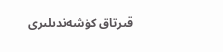قىرتاق كۈشەندىلىرى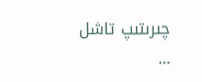چىرىتىپ تاشل ...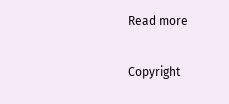Read more

Copyright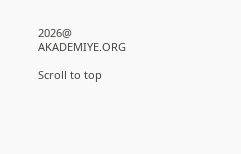2026@ AKADEMIYE.ORG

Scroll to top